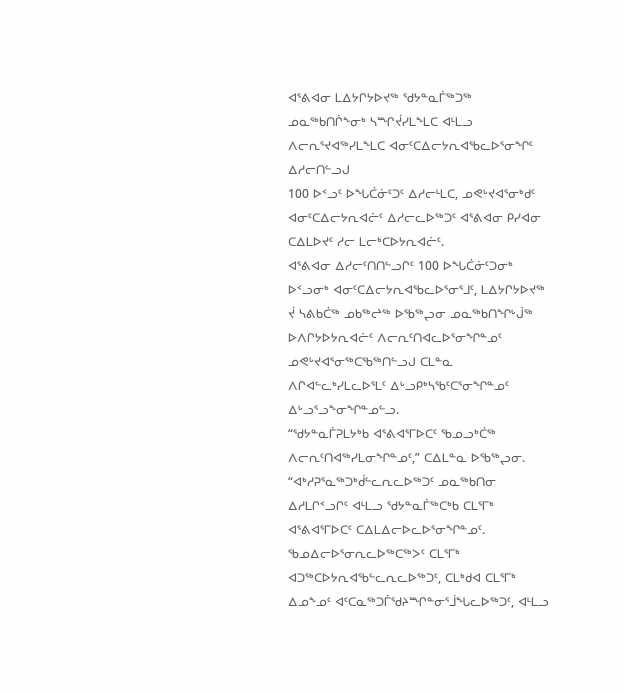ᐊᕐᕕᐊᓂ ᒪᐃᔭᒋᔭᐅᔪᖅ ᖁᔭᓐᓇᒦᖅᑐᖅ ᓄᓇᖅᑲᑎᒌᖕᓂᒃ ᓴᙱᔫᓯᒪᖕᒪᑕ ᐊᒻᒪᓗ ᐱᓕᕆᕐᔪᐊᖅᓯᒪᖕᒪᑕ ᐊᓂᑦᑕᐃᓕᔭᕆᐊᖃᓚᐅᕐᓂᖏᑦ ᐃᓱᓕᑎᓪᓗᒍ
100 ᐅᑉᓗᑦ ᐅᖓᑖᓃᑦᑐᑦ ᐃᓱᓕᒻᒪᑕ, ᓄᕙᒡᔪᐊᕐᓂᒃᑯᑦ ᐊᓂᑦᑕᐃᓕᔭᕆᐊᓖᑦ ᐃᓱᓕᓚᐅᖅᑐᑦ ᐊᕐᕕᐊᓂ ᑭᓯᐊᓂ ᑕᐃᒪᐅᔪᑦ ᓱᓕ ᒪᓕᒃᑕᐅᔭᕆᐊᓖᑦ.
ᐊᕐᕕᐊᓂ ᐃᓱᓕᑦᑎᑎᓪᓗᒋᑦ 100 ᐅᖓᑖᓃᑦᑐᓂᒃ ᐅᑉᓗᓂᒃ ᐊᓂᑦᑕᐃᓕᔭᕆᐊᖃᓚᐅᕐᓂᕐᒧᑦ, ᒪᐃᔭᒋᔭᐅᔪᖅ ᔫ ᓴᕕᑲᑖᖅ ᓄᑲᖅᖠᖅ ᐅᖃᖅᖢᓂ ᓄᓇᖅᑲᑎᖏᒡᒎᖅ ᐅᐱᒋᔭᐅᔭᕆᐊᓖᑦ ᐱᓕᕆᑦᑎᐊᓚᐅᕐᓂᖏᓐᓄᑦ ᓄᕙᒡᔪᐊᕐᓂᖅᑕᖃᖅᑎᓪᓗᒍ ᑕᒪᓐᓇ ᐱᒋᐊᓪᓚᒃᓯᒪᓚᐅᕐᒪᑦ ᐃᒡᓗᑭᒃᓴᖃᑦᑕᕐᓂᖏᓐᓄᑦ ᐃᒡᓗᕐᓗᖕᓂᖏᓐᓄᓪᓗ.
“ᖁᔭᓐᓇᒦᕈᒪᔭᒃᑲ ᐊᕐᕕᐊᕐᒥᐅᑕᑦ ᖃᓄᓗᒃᑖᖅ ᐱᓕᕆᑦᑎᐊᖅᓯᒪᓂᖏᓐᓄᑦ,” ᑕᐃᒪᓐᓇ ᐅᖃᖅᖢᓂ. “ᐊᒃᓱᕈᕐᓇᖅᑐᒃᑰᓪᓚᕆᓚᐅᖅᑐᑦ ᓄᓇᖅᑲᑎᓂ ᐃᓱᒪᒋᑉᓗᒋᑦ ᐊᒻᒪᓗ ᖁᔭᓐᓇᒦᖅᑕᒃᑲ ᑕᒪᕐᒥᒃ ᐊᕐᕕᐊᕐᒥᐅᑕᑦ ᑕᐃᒪᐃᓕᐅᓚᐅᕐᓂᖏᓐᓄᑦ. ᖃᓄᐃᓕᐅᕐᓂᕆᓚᐅᖅᑕᖅᐳᑦ ᑕᒪᕐᒥᒃ ᐊᑐᖅᑕᐅᔭᕆᐊᖃᓪᓚᕆᓚᐅᖅᑐᑦ, ᑕᒪᒃᑯᐊ ᑕᒪᕐᒥᒃ ᐃᓄᖕᓄᑦ ᐊᑦᑕᓇᖅᑐᒦᖁᔨᙱᓐᓂᕐᒨᖓᓚᐅᖅᑐᑦ, ᐊᒻᒪᓗ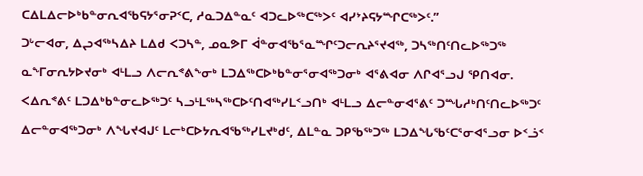ᑕᐃᒪᐃᓕᐅᒃᑲᓐᓂᕆᐊᖃᕋᔭᕐᓂᕈᑉᑕ, ᓱᓇᑐᐃᓐᓇᑦ ᐊᑐᓚᐅᖅᑕᖅᐳᑦ ᐊᓯᔾᔨᕋᔭᙱᑕᖅᐳᑦ.”
ᑐᒡᓕᐊᓂ, ᐃᖢᐊᖅᓴᐃᔨ ᒪᐃᑯ ᐸᑐᓴᓐ, ᓄᓇᕗᒥ ᐋᓐᓂᐊᖃᕐᓇᙱᑦᑐᓕᕆᔨᕐᔪᐊᖅ, ᑐᓴᖅᑎᑦᑎᓚᐅᖅᑐᖅ ᓇᖕᒥᓂᕆᔭᐅᔪᓂᒃ ᐊᒻᒪᓗ ᐱᓕᕆᕝᕕᖕᓂᒃ ᒪᑐᐃᖅᑕᐅᒃᑲᓐᓂᕐᓂᐊᖅᑐᓂᒃ ᐊᕐᕕᐊᓂ ᐱᒋᐊᕐᓗᒍ ᕿᑎᐊᓂ.
ᐸᐃᕆᕝᕕᑦ ᒪᑐᐃᒃᑲᓐᓂᓚᐅᖅᑐᑦ ᓴᓗᒻᒪᖅᓴᖅᑕᐅᑦᑎᐊᖅᓯᒪᑉᓗᑎᒃ ᐊᒻᒪᓗ ᐃᓕᓐᓂᐊᕐᕕᑦ ᑐᙵᓱᒃᑎᑦᑎᓚᐅᖅᑐᑦ ᐃᓕᓐᓂᐊᖅᑐᓂᒃ ᐱᖓᔪᐊᒍᑦ ᒪᓕᒃᑕᐅᔭᕆᐊᖃᖅᓯᒪᔪᒃᑯᑦ, ᐃᒪᓐᓇ ᑐᑭᖃᖅᑐᖅ ᒪᑐᐃᖓᖃᑦᑕᕐᓂᐊᕐᓗᓂ ᐅᑉᓘᑉ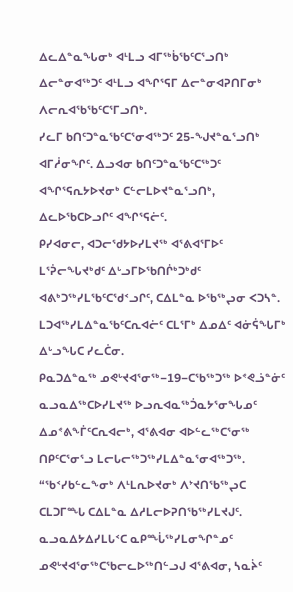ᐃᓚᐃᓐᓇᖓᓂᒃ ᐊᒻᒪᓗ ᐊᒥᖅᑳᖃᑦᑕᕐᓗᑎᒃ ᐃᓕᓐᓂᐊᖅᑐᑦ ᐊᒻᒪᓗ ᐊᖏᕐᕋᒥ ᐃᓕᓐᓂᐊᕈᑎᒥᓂᒃ ᐱᓕᕆᐊᖃᖃᑦᑕᕐᒥᓗᑎᒃ.
ᓯᓚᒥ ᑲᑎᑦᑐᓐᓇᖃᑦᑕᕐᓂᐊᖅᑐᑦ 25-ᖑᔪᓐᓇᕐᓗᑎᒃ ᐊᒥᓲᓂᖏᑦ. ᐃᓗᐊᓂ ᑲᑎᑦᑐᓐᓇᖃᑦᑕᖅᑐᑦ ᐊᖏᕐᕋᕆᔭᐅᔪᓂᒃ ᑕᓪᓕᒪᐅᔪᓐᓇᕐᓗᑎᒃ, ᐃᓚᐅᖃᑕᐅᓗᒋᑦ ᐊᖏᕐᕋᓖᑦ.
ᑭᓯᐊᓂᓕ, ᐊᑐᓕᖁᔭᐅᓯᒪᔪᖅ ᐊᕐᕕᐊᕐᒥᐅᑦ ᒪᕐᕉᓕᖓᔪᒃᑯᑦ ᐃᒡᓗᒥᐅᖃᑎᒌᒃᑐᒃᑯᑦ ᐊᕕᒃᑐᖅᓯᒪᖃᑦᑕᖁᑉᓗᒋᑦ, ᑕᐃᒪᓐᓇ ᐅᖃᖅᖢᓂ ᐸᑐᓴᓐ.
ᒪᑐᐊᖅᓯᒪᐃᓐᓇᖃᑦᑕᕆᐊᓖᑦ ᑕᒪᕐᒥᒃ ᐃᓄᐃᑦ ᐊᓃᕌᖓᒥᒃ ᐃᒡᓗᖓᑕ ᓯᓚᑖᓂ.
ᑭᓇᑐᐃᓐᓇᖅ ᓄᕙᒡᔪᐊᕐᓂᖅ−19−ᑕᖃᖅᑐᖅ ᐅᕝᕙᓘᓐᓃᑦ ᓇᓗᓇᐃᖅᑕᐅᓯᒪᔪᖅ ᐅᓗᕆᐊᓇᖅᑑᓇᔭᕐᓂᖓᓄᑦ ᐃᓄᕝᕕᖕᒦᑦᑕᕆᐊᓕᒃ, ᐊᕐᕕᐊᓂ ᐊᐅᓪᓚᖅᑕᕐᓂᖅ ᑎᑭᑦᑕᕐᓂᕐᓗ ᒪᓕᒐᓕᖅᑐᖅᓯᒪᐃᓐᓇᕐᓂᐊᖅᑐᖅ.
“ᖃᑉᓯᑲᓪᓚᖕᓂᒃ ᐱᒻᒪᕆᐅᔪᓂᒃ ᐱᔾᔪᑎᖃᖅᖢᑕ ᑕᒪᑐᒥᙵ ᑕᐃᒪᓐᓇ ᐃᓱᒪᓕᐅᕈᑎᖃᖅᓯᒪᔪᒍᑦ. ᓇᓗᓇᐃᔭᐃᓯᒪᒐᑉᑕ ᓇᑭᙶᖅᓯᒪᓂᖏᓐᓄᑦ ᓄᕙᒡᔪᐊᕐᓂᖅᑕᖃᓕᓚᐅᖅᑎᓪᓗᒍ ᐊᕐᕕᐊᓂ, ᓴᓇᔩᑦ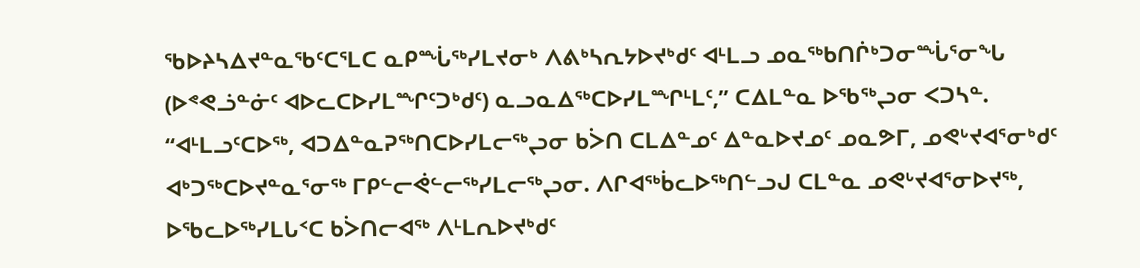ᖃᐅᔨᓴᐃᔪᓐᓇᖃᑦᑕᕐᒪᑕ ᓇᑭᙶᖅᓯᒪᔪᓂᒃ ᐱᕕᒃᓴᕆᔭᐅᔪᒃᑯᑦ ᐊᒻᒪᓗ ᓄᓇᖅᑲᑎᒌᒃᑐᓂᙶᕐᓂᖓ (ᐅᕝᕙᓘᓐᓃᑦ ᐊᐅᓚᑕᐅᓯᒪᙱᑦᑐᒃᑯᑦ) ᓇᓗᓇᐃᖅᑕᐅᓯᒪᙱᒻᒪᑦ,” ᑕᐃᒪᓐᓇ ᐅᖃᖅᖢᓂ ᐸᑐᓴᓐ.
“ᐊᒻᒪᓗᑦᑕᐅᖅ, ᐊᑐᐃᓐᓇᕈᖅᑎᑕᐅᓯᒪᓕᖅᖢᓂ ᑲᐴᑎ ᑕᒪᐃᓐᓄᑦ ᐃᓐᓇᐅᔪᓄᑦ ᓄᓇᕗᒥ, ᓄᕙᒡᔪᐊᕐᓂᒃᑯᑦ ᐊᒃᑐᖅᑕᐅᔪᓐᓇᕐᓂᖅ ᒥᑭᓪᓕᕚᓪᓕᖅᓯᒪᓕᖅᖢᓂ. ᐱᒋᐊᖅᑳᓚᐅᖅᑎᓪᓗᒍ ᑕᒪᓐᓇ ᓄᕙᒡᔪᐊᕐᓂᐅᔪᖅ, ᐅᖃᓚᐅᖅᓯᒪᒐᑉᑕ ᑲᐴᑎᓕᐊᖅ ᐱᒻᒪᕆᐅᔪᒃᑯᑦ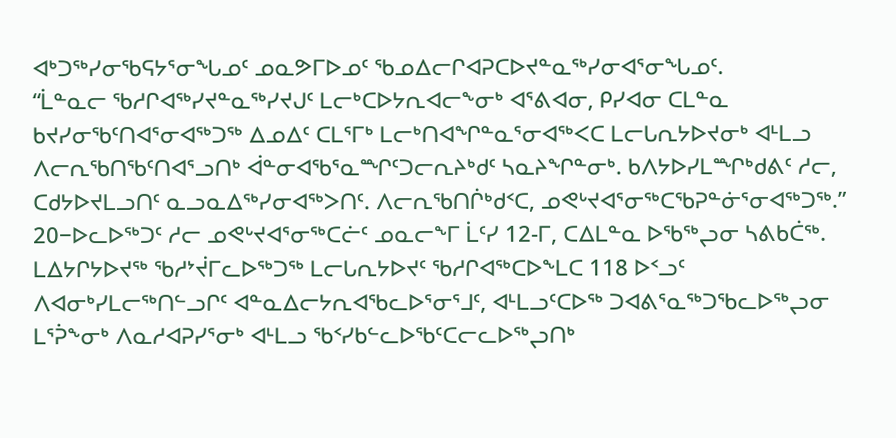ᐊᒃᑐᖅᓯᓂᖃᕋᔭᕐᓂᖓᓄᑦ ᓄᓇᕗᒥᐅᓄᑦ ᖃᓄᐃᓕᒋᐊᕈᑕᐅᔪᓐᓇᖅᓯᓂᐊᕐᓂᖓᓄᑦ.
“ᒫᓐᓇᓕ ᖃᓱᒋᐊᖅᓯᔪᓐᓇᖅᓯᔪᒍᑦ ᒪᓕᒃᑕᐅᔭᕆᐊᓕᖕᓂᒃ ᐊᕐᕕᐊᓂ, ᑭᓯᐊᓂ ᑕᒪᓐᓇ ᑲᔪᓯᓂᖃᑦᑎᐊᕐᓂᐊᖅᑐᖅ ᐃᓄᐃᑦ ᑕᒪᕐᒥᒃ ᒪᓕᒃᑎᐊᖏᓐᓇᕐᓂᐊᖅᐸᑕ ᒪᓕᒐᕆᔭᐅᔪᓂᒃ ᐊᒻᒪᓗ ᐱᓕᕆᖃᑎᖃᑦᑎᐊᕐᓗᑎᒃ ᐋᓐᓂᐊᖃᕐᓇᙱᑦᑐᓕᕆᔨᒃᑯᑦ ᓴᓇᔨᖏᓐᓂᒃ. ᑲᐱᔭᐅᓯᒪᙱᒃᑯᕕᑦ ᓱᓕ, ᑕᑯᔭᐅᔪᒪᓗᑎᑦ ᓇᓗᓇᐃᖅᓯᓂᐊᖅᐳᑎᑦ. ᐱᓕᕆᖃᑎᒌᒃᑯᑉᑕ, ᓄᕙᒡᔪᐊᕐᓂᖅᑕᖃᕈᓐᓃᕐᓂᐊᖅᑐᖅ.”
20−ᐅᓚᐅᖅᑐᑦ ᓱᓕ ᓄᕙᒡᔪᐊᕐᓂᖅᑕᓖᑦ ᓄᓇᓕᖕᒥ ᒫᑦᓯ 12-ᒥ, ᑕᐃᒪᓐᓇ ᐅᖃᖅᖢᓂ ᓴᕕᑲᑖᖅ.
ᒪᐃᔭᒋᔭᐅᔪᖅ ᖃᓱᔾᔫᒥᓚᐅᖅᑐᖅ ᒪᓕᒐᕆᔭᐅᔪᑦ ᖃᓱᒋᐊᖅᑕᐅᖕᒪᑕ 118 ᐅᑉᓗᑦ ᐱᐊᓂᒃᓯᒪᓕᖅᑎᓪᓗᒋᑦ ᐊᓐᓇᐃᓕᔭᕆᐊᖃᓚᐅᕐᓂᕐᒧᑦ, ᐊᒻᒪᓗᑦᑕᐅᖅ ᑐᐊᕕᕐᓇᖅᑐᖃᓚᐅᖅᖢᓂ ᒪᕐᕉᖕᓂᒃ ᐱᓇᓱᐊᕈᓯᕐᓂᒃ ᐊᒻᒪᓗ ᖃᑉᓯᑲᓪᓚᐅᖃᑦᑕᓕᓚᐅᖅᖢᑎᒃ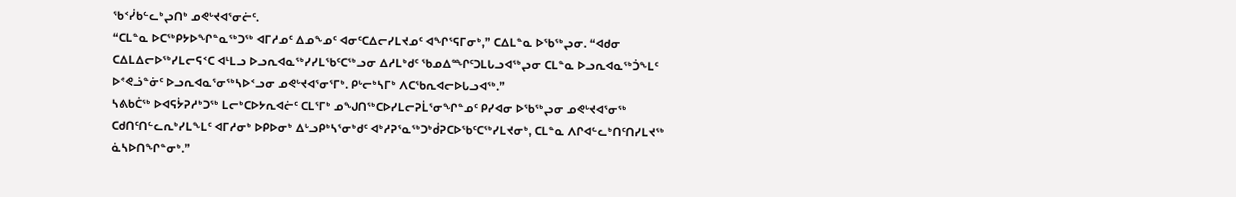ᖃᑉᓰᑲᓪᓚᒃᖢᑎᒃ ᓄᕙᒡᔪᐊᕐᓂᓖᑦ.
“ᑕᒪᓐᓇ ᐅᑕᖅᑭᔭᐅᖏᓐᓇᖅᑐᖅ ᐊᒥᓱᓄᑦ ᐃᓄᖕᓄᑦ ᐊᓂᑦᑕᐃᓕᓯᒪᔪᓄᑦ ᐊᖏᕐᕋᒥᓂᒃ,” ᑕᐃᒪᓐᓇ ᐅᖃᖅᖢᓂ. “ᐊᑯᓂ ᑕᐃᒪᐃᓕᐅᖅᓯᒪᓕᕋᑉᑕ ᐊᒻᒪᓗ ᐅᓗᕆᐊᓇᖅᓯᓯᒪᖃᑦᑕᖅᓗᓂ ᐃᓱᒪᒃᑯᑦ ᖃᓄᐃᙱᑦᑐᒪᒐᓗᐊᖅᖢᓂ ᑕᒪᓐᓇ ᐅᓗᕆᐊᓇᖅᑑᖕᒪᑦ ᐅᕝᕙᓘᓐᓃᑦ ᐅᓗᕆᐊᓇᕐᓂᖅᓴᐅᑉᓗᓂ ᓄᕙᒡᔪᐊᕐᓂᕐᒥᒃ. ᑭᒡᓕᒃᓴᒥᒃ ᐱᑕᖃᕆᐊᓕᐅᒐᓗᐊᖅ.”
ᓴᕕᑲᑖᖅ ᐅᐊᕋᔮᕈᓱᒃᑐᖅ ᒪᓕᒃᑕᐅᔭᕆᐊᓖᑦ ᑕᒪᕐᒥᒃ ᓄᖑᑎᖅᑕᐅᓯᒪᓕᕈᒫᕐᓂᖏᓐᓄᑦ ᑭᓯᐊᓂ ᐅᖃᖅᖢᓂ ᓄᕙᒡᔪᐊᕐᓂᖅ ᑕᑯᑎᑦᑎᓪᓚᕆᒃᓯᒪᖕᒪᑦ ᐊᒥᓱᓂᒃ ᐅᑭᐅᓂᒃ ᐃᒡᓗᑭᒃᓴᕐᓂᒃᑯᑦ ᐊᒃᓱᕈᕐᓇᖅᑐᒃᑰᕈᑕᐅᖃᑦᑕᖅᓯᒪᔪᓂᒃ, ᑕᒪᓐᓇ ᐱᒋᐊᓪᓚᒃᑎᑦᑎᓯᒪᔪᖅ ᓈᓴᐅᑎᖏᓐᓂᒃ.”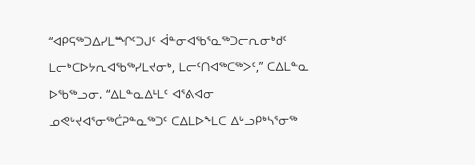“ᐊᑭᕋᖅᑐᐃᓯᒪᙱᑦᑐᒍᑦ ᐋᓐᓂᐊᖃᕐᓇᖅᑐᓕᕆᓂᒃᑯᑦ ᒪᓕᒃᑕᐅᔭᕆᐊᖃᖅᓯᒪᔪᓂᒃ, ᒪᓕᑦᑎᐊᖅᑕᖅᐳᑦ,” ᑕᐃᒪᓐᓇ ᐅᖃᖅᓗᓂ. “ᐃᒪᓐᓇᐃᒻᒪᑦ ᐊᕐᕕᐊᓂ ᓄᕙᒡᔪᐊᕐᓂᖅᑖᕈᓐᓇᖅᑐᑦ ᑕᐃᒪᐅᖕᒪᑕ ᐃᒡᓗᑭᒃᓴᕐᓂᖅ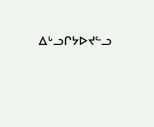ᐃᒡᓗᒋᔭᐅᔪᓪᓗ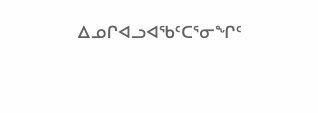ᐃᓄᒋᐊᓗᐊᖃᑦᑕᕐᓂᖏᑦ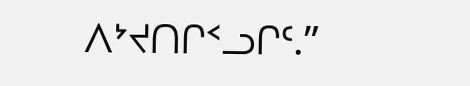ᐱᔾᔪᑎᒋᑉᓗᒋᑦ.”